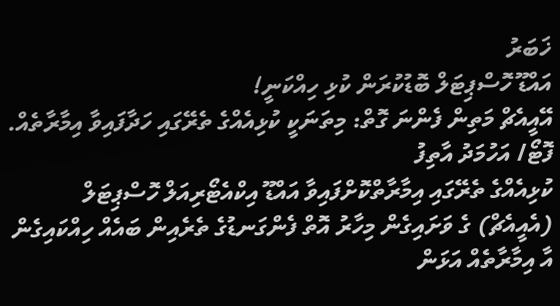ޚަބަރު
އައްޑޫ ހޮސްޕިޓަލް ބޮޑުކުރަން ކުޅި ހިއްކަނީ!
އޭއީއެޗް މަތިން ފެންނަ ގޮތް: މިތަނަކީ ކުޅިއެއްގެ ތެރޭގައި ހަދާފައިވާ އިމާރާތެއް. ފޮޓޯ/ އަހުމަދު އާތިފު
ކުޅިއެއްގެ ތެރޭގައި އިމާރާތްކޮށްފައިވާ އައްޑޫ އިކްއެޓޯރިއަލް ހޮސްޕިޓަލް (އެއީއެޗް) ގެ ވަށައިގެން މިހާރު އޮތް ފެންގަނޑުގެ ތެރެއިން ބައެއް ހިއްކައިގެން އާ އިމާރާތެއް އަޅަން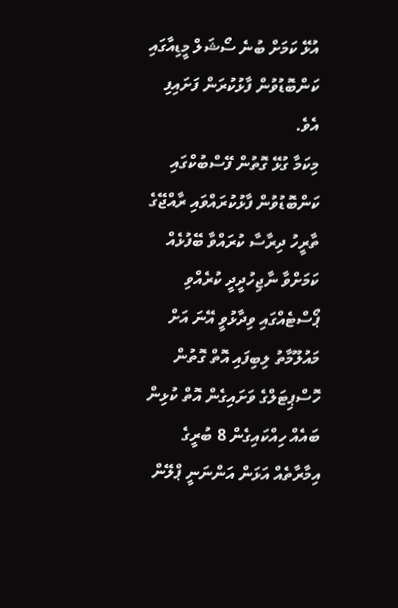އުޅޭ ކަމަށް ބުނެ ސޯޝަލް މީޑިއާގައި ކަންބޮޑުވުން ފާޅުކުރަން ފަށައިފި އެވެ.
މިކަމާ ގުޅޭ ގޮތުން ފޭސްބުކްގައި ކަންބޮޑުވުން ފާޅުކުރައްވައި ރާއްޖޭގެ ތާރީހު ދިރާސާ ކުރައްވާ ބޭފުޅެއް ކަމަށްވާ ނާޖިހުދީދީ ކުރެއްވި ޕޯސްޓެއްގައި ވިދާޅުވީ އޭނަ އަށް މައުލޫމާތު ލިބިފައި އޮތް ގޮތުން ހޮސްޕިޓަލްގެ ވަށައިގެން އޮތް ކުޅިން ބައެއް ހިއްކައިގެން 8 ބުރީގެ އިމާރާތެއް އަޅަން އަންނަނީ ޕްލޭން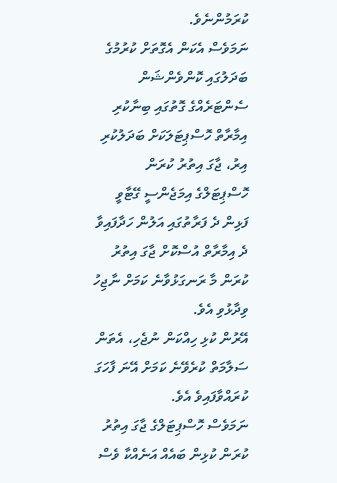ކުރަމުންނެވެ.
ނަމަވެސް އެކަން އެގޮތަށް ކުރުމުގެ ބަދަލުގައި ކޮންވެންޝަން ސެންޓަރެއްގެ ގޮތުގައި ބިނާކުރި އިމާރާތް ހޮސްޕިޓަލަކަށް ބަދަލުކުރި އިރު، ޖާގަ އިތުރު ކުރަން ހޮސްޕިޓަލްގެ އިމަޖެންސީ ގޭޓާވީ ފަޅިން ދެ ފަރާތުގައި އަލުން ހަދާފައިވާ ދެ އިމާރާތް އުސްކޮށް ޖާގަ އިތުރު ކުރަން މާ ރަނގަޅުވާނެ ކަމަށް ނާޖިހު ވިދާޅުވި އެވެ.
އޭރުން ކުޅި ހިއްކަން ނުޖެހި، އެތަން ސަލާމަތް ކުރެވޭނެ ކަމަށް އޭނަ ފާހަގަ ކުރައްވާފައިވެ އެވެ.
ނަމަވެސް ހޮސްޕިޓަލްގެ ޖާގަ އިތުރު ކުރަން ކުޅިން ބައެއް އަނެއްކާ ވެސް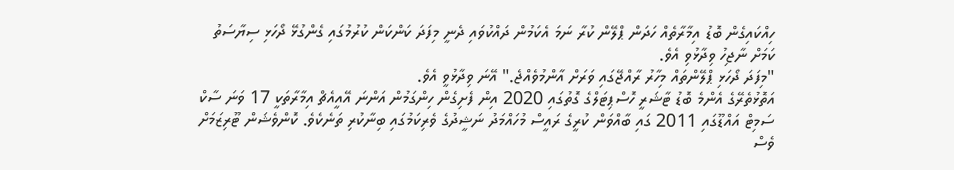ހިއްކައިގެން ބޮޑު އިމާރާތެއް ހަދަން ޕްލޭން ކުރާ ނަމަ އެކަމުން ދައްކުވައި ދެނީ މިފަދަ ކަންކަން ކުރުމުގައި ގެންގުޅޭ ދޯހަޅި ސިޔާސަތު ކަމަށް ނާޖިހު ވިދާޅުވި އެވެ.
"މިފަދަ ދޯހަޅި ޕްލޭންތައް މިހާރު ރާއްޖޭގައި ވަރަށް އާންމުވެއްޖެ." އޭނަ ވިދާޅުވީ އެވެ.
އަތޮޅުތެރޭގެ އެންމެ ބޮޑު ޓާޝަރީ ހޮސްޕިޓަލްގެ ގޮތުގައި 2020 އިން ފެށިގެން ހިންގަމުން އަންނަ އޭއީއެޗް އިމާރާތަކީ 17 ވަނަ ސާކް ސަމިޓް އައްޑޫގައި 2011 ގައި ބާއްވަން ކުރީގެ ރައީސް މުހައްމަދު ނަޝީދުގެ ވެރިކަމުގައި ބިނާކުރި ތަނެކެވެ. ކޮންވެޝަން ޓޫރިޒަމަށް ވެސް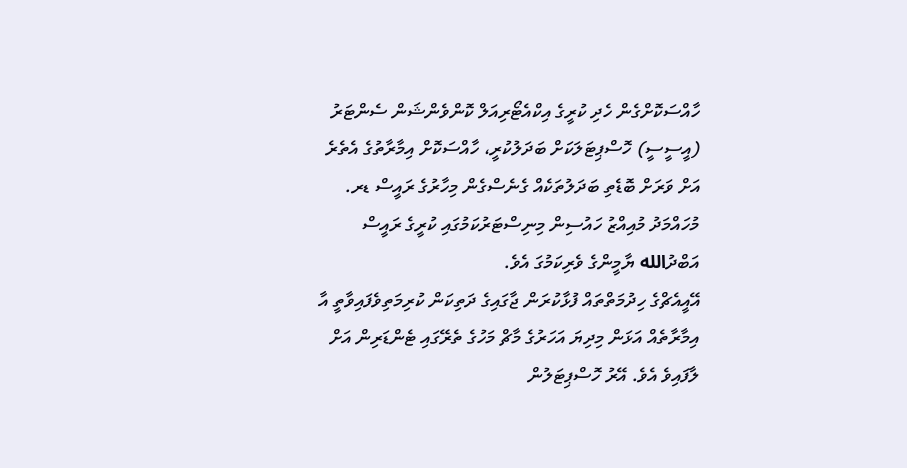ހާއްސަކޮށްގެން ހެދި ކުރީގެ އިކްއެޓޯރިއަލް ކޮންވެންޝަން ސެންޓަރު (އީސީސީ) ހޮސްޕިޓަލަކަށް ބަދަލުކުރީ، ހާއްސަކޮށް އިމާރާތުގެ އެތެރެ އަށް ވަރަށް ބޮޑެތި ބަދަލުތަކެއް ގެނެސްގެން މިހާރުގެ ރައީސް ޑރ. މުހައްމަދު މުއިއްޒު ހައުސިން މިނިސްޓަރުކަމުގައި ކުރީގެ ރައީސް އަބްދުالله ޔާމީންގެ ވެރިކަމުގަ އެވެ.
އޭއީއެޗްގެ ހިދުމަތްތައް ފުޅާކުރަން ޖާގައިގެ ދަތިކަން ކުރިމަތިވެފައިވާތީ އާ އިމާރާތެއް އަޅަން މިދިޔަ އަހަރުގެ މާޗް މަހުގެ ތެރޭގައި ޓެންޑަރިން އަށް ލާފައިވެ އެވެ. އޭރު ހޮސްޕިޓަލުން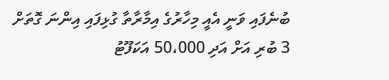ބުނެފައި ވަނީ އެއީ މިހާރުގެ އިމާރާތާ ގުޅިފައި އިންނަ ގޮތަށް 3 ބުރި އަށް އަދި 50،000 އަކަފޫޓު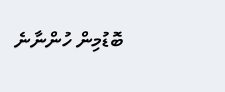ބޮޑުމިން ހުންނާނެ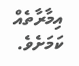އިމާރާތެއް ކަމަށެވެ.